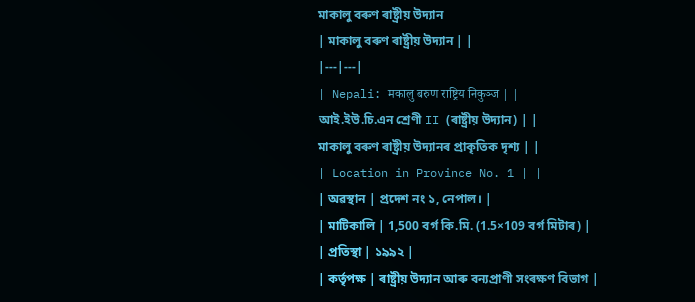মাকালু বৰুণ ৰাষ্ট্ৰীয় উদ্যান
| মাকালু বৰুণ ৰাষ্ট্ৰীয় উদ্যান | |
|---|---|
| Nepali: मकालु बरुण राष्ट्रिय निकुञ्ज | |
আই.ইউ.চি.এন শ্ৰেণী II (ৰাষ্ট্ৰীয় উদ্যান) | |
মাকালু বৰুণ ৰাষ্ট্ৰীয় উদ্যানৰ প্ৰাকৃতিক দৃশ্য | |
| Location in Province No. 1 | |
| অৱস্থান | প্ৰদেশ নং ১, নেপাল। |
| মাটিকালি | 1,500 বৰ্গ কি.মি. (1.5×109 বৰ্গ মিটাৰ) |
| প্ৰতিস্থা | ১৯৯২ |
| কৰ্তৃপক্ষ | ৰাষ্ট্ৰীয় উদ্যান আৰু বন্যপ্ৰাণী সংৰক্ষণ বিভাগ |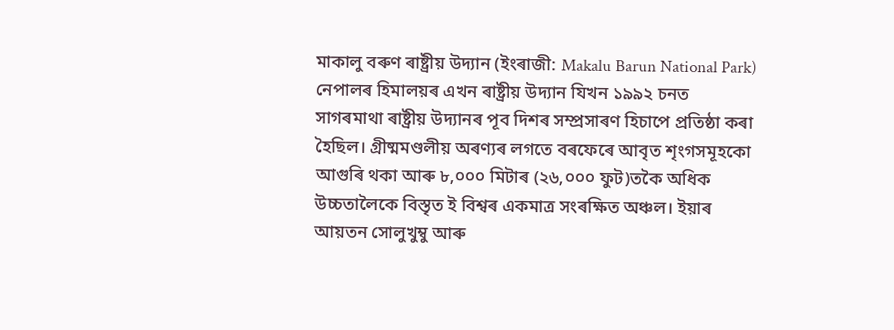মাকালু বৰুণ ৰাষ্ট্ৰীয় উদ্যান (ইংৰাজী: Makalu Barun National Park) নেপালৰ হিমালয়ৰ এখন ৰাষ্ট্ৰীয় উদ্যান যিখন ১৯৯২ চনত সাগৰমাথা ৰাষ্ট্ৰীয় উদ্যানৰ পূব দিশৰ সম্প্ৰসাৰণ হিচাপে প্ৰতিষ্ঠা কৰা হৈছিল। গ্ৰীষ্মমণ্ডলীয় অৰণ্যৰ লগতে বৰফেৰে আবৃত শৃংগসমূহকো আগুৰি থকা আৰু ৮,০০০ মিটাৰ (২৬,০০০ ফুট)তকৈ অধিক উচ্চতালৈকে বিস্তৃত ই বিশ্বৰ একমাত্ৰ সংৰক্ষিত অঞ্চল। ইয়াৰ আয়তন সোলুখুম্বু আৰু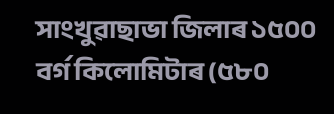সাংখুৱাছাভা জিলাৰ ১৫০০ বৰ্গ কিলোমিটাৰ (৫৮০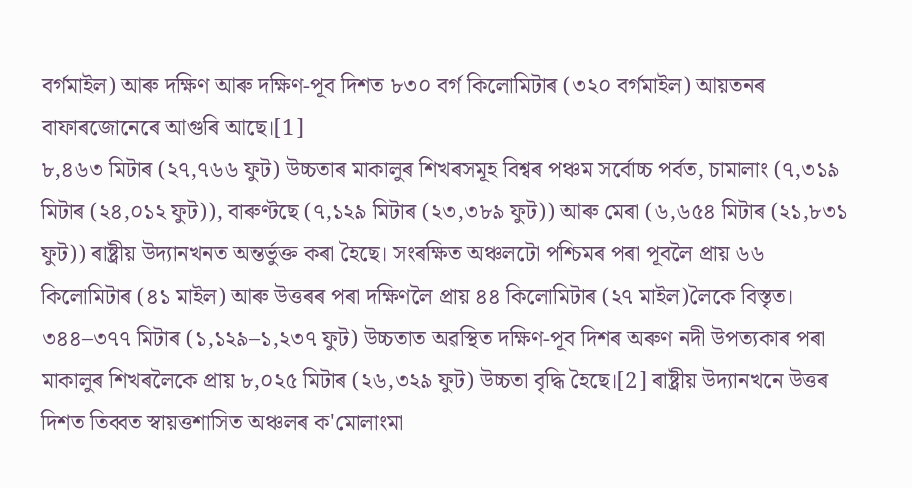বৰ্গমাইল) আৰু দক্ষিণ আৰু দক্ষিণ-পূব দিশত ৮৩০ বৰ্গ কিলোমিটাৰ (৩২০ বৰ্গমাইল) আয়তনৰ বাফাৰজোনেৰে আগুৰি আছে।[1]
৮,৪৬৩ মিটাৰ (২৭,৭৬৬ ফুট) উচ্চতাৰ মাকালুৰ শিখৰসমূহ বিশ্বৰ পঞ্চম সৰ্বোচ্চ পৰ্বত, চামালাং (৭,৩১৯ মিটাৰ (২৪,০১২ ফুট)), বাৰুণ্টছে (৭,১২৯ মিটাৰ (২৩,৩৮৯ ফুট)) আৰু মেৰা (৬,৬৫৪ মিটাৰ (২১,৮৩১ ফুট)) ৰাষ্ট্ৰীয় উদ্যানখনত অন্তৰ্ভুক্ত কৰা হৈছে। সংৰক্ষিত অঞ্চলটো পশ্চিমৰ পৰা পূবলৈ প্ৰায় ৬৬ কিলোমিটাৰ (৪১ মাইল) আৰু উত্তৰৰ পৰা দক্ষিণলৈ প্ৰায় ৪৪ কিলোমিটাৰ (২৭ মাইল)লৈকে বিস্তৃত। ৩৪৪–৩৭৭ মিটাৰ (১,১২৯–১,২৩৭ ফুট) উচ্চতাত অৱস্থিত দক্ষিণ-পূব দিশৰ অৰুণ নদী উপত্যকাৰ পৰা মাকালুৰ শিখৰলৈকে প্ৰায় ৮,০২৫ মিটাৰ (২৬,৩২৯ ফুট) উচ্চতা বৃদ্ধি হৈছে।[2] ৰাষ্ট্ৰীয় উদ্যানখনে উত্তৰ দিশত তিব্বত স্বায়ত্তশাসিত অঞ্চলৰ ক'মোলাংমা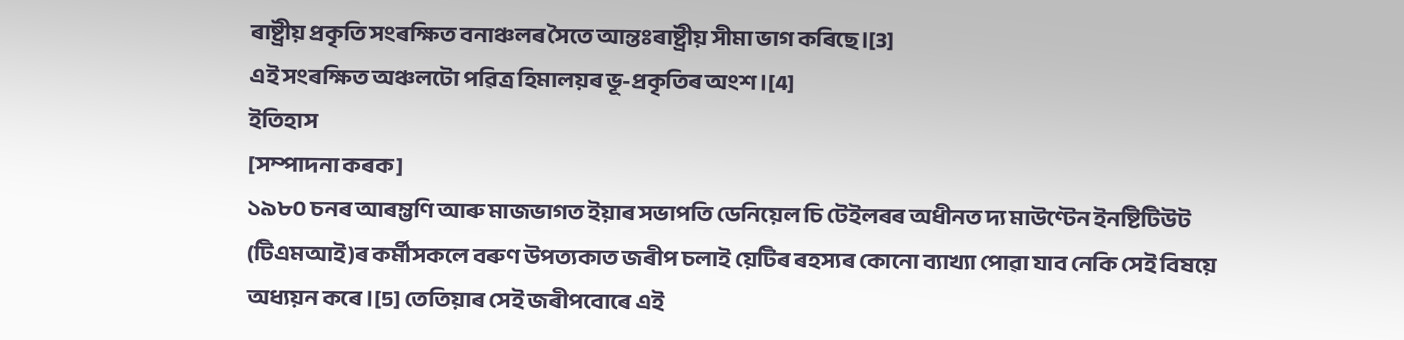ৰাষ্ট্ৰীয় প্ৰকৃতি সংৰক্ষিত বনাঞ্চলৰ সৈতে আন্তঃৰাষ্ট্ৰীয় সীমা ভাগ কৰিছে।[3]
এই সংৰক্ষিত অঞ্চলটো পৱিত্ৰ হিমালয়ৰ ভূ-প্ৰকৃতিৰ অংশ।[4]
ইতিহাস
[সম্পাদনা কৰক]
১৯৮০ চনৰ আৰম্ভণি আৰু মাজভাগত ইয়াৰ সভাপতি ডেনিয়েল চি টেইলৰৰ অধীনত দ্য মাউণ্টেন ইনষ্টিটিউট (টিএমআই)ৰ কৰ্মীসকলে বৰুণ উপত্যকাত জৰীপ চলাই য়েটিৰ ৰহস্যৰ কোনো ব্যাখ্যা পোৱা যাব নেকি সেই বিষয়ে অধ্যয়ন কৰে।[5] তেতিয়াৰ সেই জৰীপবোৰে এই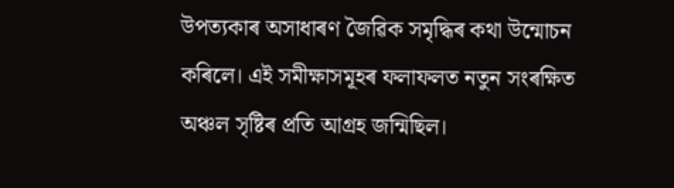উপত্যকাৰ অসাধাৰণ জৈৱিক সমৃদ্ধিৰ কথা উন্মোচন কৰিলে। এই সমীক্ষাসমূহৰ ফলাফলত নতুন সংৰক্ষিত অঞ্চল সৃষ্টিৰ প্ৰতি আগ্ৰহ জন্মিছিল।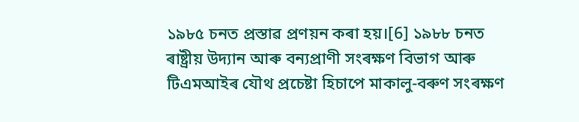১৯৮৫ চনত প্ৰস্তাৱ প্ৰণয়ন কৰা হয়।[6] ১৯৮৮ চনত ৰাষ্ট্ৰীয় উদ্যান আৰু বন্যপ্ৰাণী সংৰক্ষণ বিভাগ আৰু টিএমআইৰ যৌথ প্ৰচেষ্টা হিচাপে মাকালু-বৰুণ সংৰক্ষণ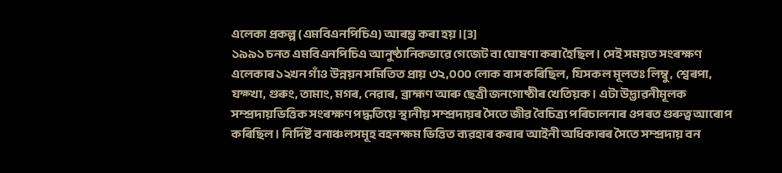এলেকা প্ৰকল্প (এমবিএনপিচিএ) আৰম্ভ কৰা হয়।[3]
১৯৯১ চনত এমবিএনপিচিএ আনুষ্ঠানিকভাৱে গেজেট বা ঘোষণা কৰা হৈছিল। সেই সময়ত সংৰক্ষণ এলেকাৰ ১২খন গাঁও উন্নয়ন সমিতিত প্ৰায় ৩২,০০০ লোক বাস কৰিছিল, যিসকল মূলতঃ লিম্বু, শ্বেৰপা, যক্ষ্খা, গুৰুং, তামাং, মগৰ, নেৱাৰ, ব্ৰাহ্মণ আৰু ছেত্ৰী জনগোষ্ঠীৰ খেতিয়ক। এটা উদ্ভাৱনীমূলক সম্প্ৰদায়ভিত্তিক সংৰক্ষণ পদ্ধতিয়ে স্থানীয় সম্প্ৰদায়ৰ সৈতে জীৱ বৈচিত্ৰ্য পৰিচালনাৰ ওপৰত গুৰুত্ব আৰোপ কৰিছিল। নিৰ্দিষ্ট বনাঞ্চলসমূহ বহনক্ষম ভিত্তিত ব্যৱহাৰ কৰাৰ আইনী অধিকাৰৰ সৈতে সম্প্ৰদায় বন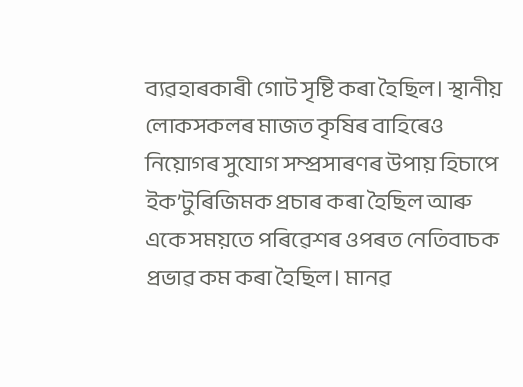ব্যৱহাৰকাৰী গোট সৃষ্টি কৰা হৈছিল। স্থানীয় লোকসকলৰ মাজত কৃষিৰ বাহিৰেও নিয়োগৰ সুযোগ সম্প্ৰসাৰণৰ উপায় হিচাপে ইক’টুৰিজিমক প্ৰচাৰ কৰা হৈছিল আৰু একে সময়তে পৰিৱেশৰ ওপৰত নেতিবাচক প্ৰভাৱ কম কৰা হৈছিল। মানৱ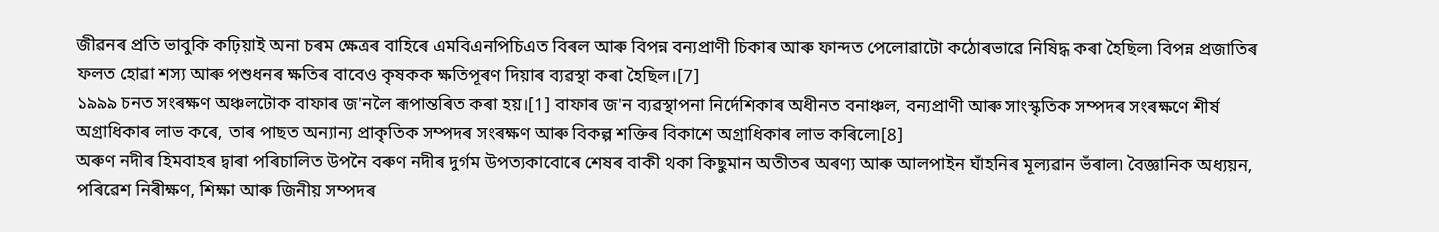জীৱনৰ প্ৰতি ভাবুকি কঢ়িয়াই অনা চৰম ক্ষেত্ৰৰ বাহিৰে এমবিএনপিচিএত বিৰল আৰু বিপন্ন বন্যপ্ৰাণী চিকাৰ আৰু ফান্দত পেলোৱাটো কঠোৰভাৱে নিষিদ্ধ কৰা হৈছিল৷ বিপন্ন প্ৰজাতিৰ ফলত হোৱা শস্য আৰু পশুধনৰ ক্ষতিৰ বাবেও কৃষকক ক্ষতিপূৰণ দিয়াৰ ব্যৱস্থা কৰা হৈছিল।[7]
১৯৯৯ চনত সংৰক্ষণ অঞ্চলটোক বাফাৰ জ'নলৈ ৰূপান্তৰিত কৰা হয়।[1] বাফাৰ জ'ন ব্যৱস্থাপনা নিৰ্দেশিকাৰ অধীনত বনাঞ্চল, বন্যপ্ৰাণী আৰু সাংস্কৃতিক সম্পদৰ সংৰক্ষণে শীৰ্ষ অগ্ৰাধিকাৰ লাভ কৰে, তাৰ পাছত অন্যান্য প্ৰাকৃতিক সম্পদৰ সংৰক্ষণ আৰু বিকল্প শক্তিৰ বিকাশে অগ্ৰাধিকাৰ লাভ কৰিলে৷[8]
অৰুণ নদীৰ হিমবাহৰ দ্বাৰা পৰিচালিত উপনৈ বৰুণ নদীৰ দুৰ্গম উপত্যকাবোৰে শেষৰ বাকী থকা কিছুমান অতীতৰ অৰণ্য আৰু আলপাইন ঘাঁহনিৰ মূল্যৱান ভঁৰাল৷ বৈজ্ঞানিক অধ্যয়ন, পৰিৱেশ নিৰীক্ষণ, শিক্ষা আৰু জিনীয় সম্পদৰ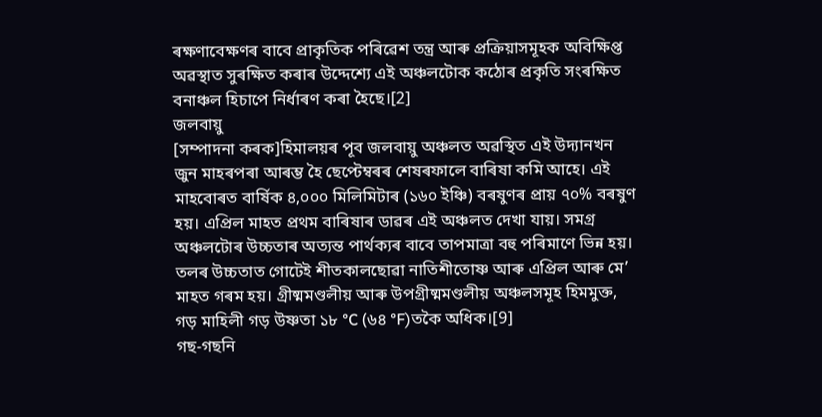ৰক্ষণাবেক্ষণৰ বাবে প্ৰাকৃতিক পৰিৱেশ তন্ত্ৰ আৰু প্ৰক্ৰিয়াসমূহক অবিক্ষিপ্ত অৱস্থাত সুৰক্ষিত কৰাৰ উদ্দেশ্যে এই অঞ্চলটোক কঠোৰ প্ৰকৃতি সংৰক্ষিত বনাঞ্চল হিচাপে নিৰ্ধাৰণ কৰা হৈছে।[2]
জলবায়ু
[সম্পাদনা কৰক]হিমালয়ৰ পূব জলবায়ু অঞ্চলত অৱস্থিত এই উদ্যানখন জুন মাহৰপৰা আৰম্ভ হৈ ছেপ্টেম্বৰৰ শেষৰফালে বাৰিষা কমি আহে। এই মাহবোৰত বাৰ্ষিক ৪,০০০ মিলিমিটাৰ (১৬০ ইঞ্চি) বৰষুণৰ প্ৰায় ৭০% বৰষুণ হয়। এপ্ৰিল মাহত প্ৰথম বাৰিষাৰ ডাৱৰ এই অঞ্চলত দেখা যায়। সমগ্ৰ অঞ্চলটোৰ উচ্চতাৰ অত্যন্ত পাৰ্থক্যৰ বাবে তাপমাত্ৰা বহু পৰিমাণে ভিন্ন হয়। তলৰ উচ্চতাত গোটেই শীতকালছোৱা নাতিশীতোষ্ণ আৰু এপ্ৰিল আৰু মে’ মাহত গৰম হয়। গ্ৰীষ্মমণ্ডলীয় আৰু উপগ্ৰীষ্মমণ্ডলীয় অঞ্চলসমূহ হিমমুক্ত, গড় মাহিলী গড় উষ্ণতা ১৮ °C (৬৪ °F)তকৈ অধিক।[9]
গছ-গছনি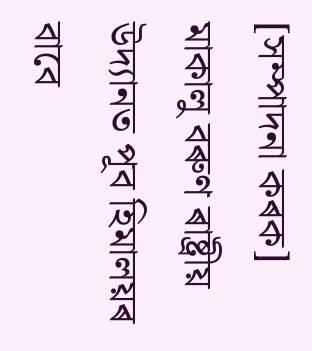[সম্পাদনা কৰক]
মাকালু বৰুণ ৰাষ্ট্ৰীয় উদ্যানত পূব হিমালয়ৰ বাবে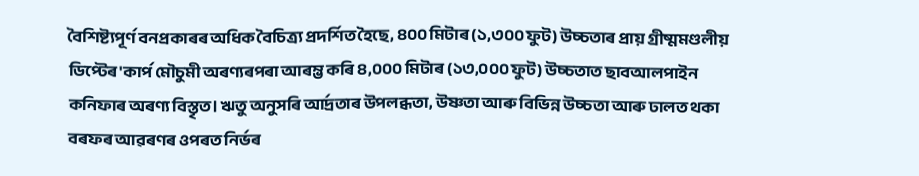বৈশিষ্ট্যপূৰ্ণ বনপ্ৰকাৰৰ অধিক বৈচিত্ৰ্য প্ৰদৰ্শিত হৈছে, ৪০০ মিটাৰ (১,৩০০ ফুট) উচ্চতাৰ প্ৰায় গ্ৰীষ্মমণ্ডলীয় ডিপ্টেৰ'কাৰ্প মৌচুমী অৰণ্যৰপৰা আৰম্ভ কৰি ৪,০০০ মিটাৰ (১৩,০০০ ফুট) উচ্চতাত ছাবআলপাইন কনিফাৰ অৰণ্য বিস্তৃত। ঋতু অনুসৰি আৰ্দ্ৰতাৰ উপলব্ধতা, উষ্ণতা আৰু বিভিন্ন উচ্চতা আৰু ঢালত থকা বৰফৰ আৱৰণৰ ওপৰত নিৰ্ভৰ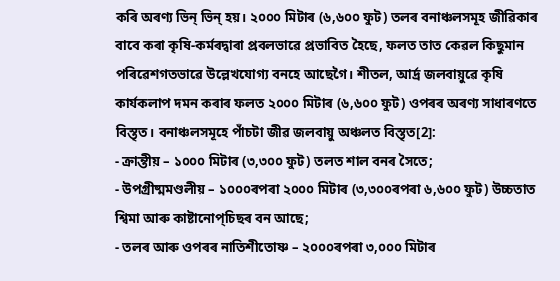কৰি অৰণ্য ভিন্ ভিন্ হয়। ২০০০ মিটাৰ (৬,৬০০ ফুট) তলৰ বনাঞ্চলসমূহ জীৱিকাৰ বাবে কৰা কৃষি-কৰ্মৰদ্বাৰা প্ৰবলভাৱে প্ৰভাবিত হৈছে, ফলত তাত কেৱল কিছুমান পৰিৱেশগতভাৱে উল্লেখযোগ্য বনহে আছেগৈ। শীতল, আৰ্দ্ৰ জলবায়ুৱে কৃষি কাৰ্যকলাপ দমন কৰাৰ ফলত ২০০০ মিটাৰ (৬,৬০০ ফুট) ওপৰৰ অৰণ্য সাধাৰণতে বিস্তৃত। বনাঞ্চলসমূহে পাঁচটা জীৱ জলবায়ু অঞ্চলত বিস্তৃত[2]:
- ক্ৰান্তীয় – ১০০০ মিটাৰ (৩,৩০০ ফুট) তলত শাল বনৰ সৈতে;
- উপগ্ৰীষ্মমণ্ডলীয় – ১০০০ৰপৰা ২০০০ মিটাৰ (৩,৩০০ৰপৰা ৬,৬০০ ফুট) উচ্চতাত শ্বিমা আৰু কাষ্টানোপ্চিছৰ বন আছে;
- তলৰ আৰু ওপৰৰ নাতিশীতোষ্ণ – ২০০০ৰপৰা ৩,০০০ মিটাৰ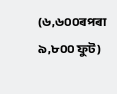(৬,৬০০ৰপৰা ৯,৮০০ ফুট)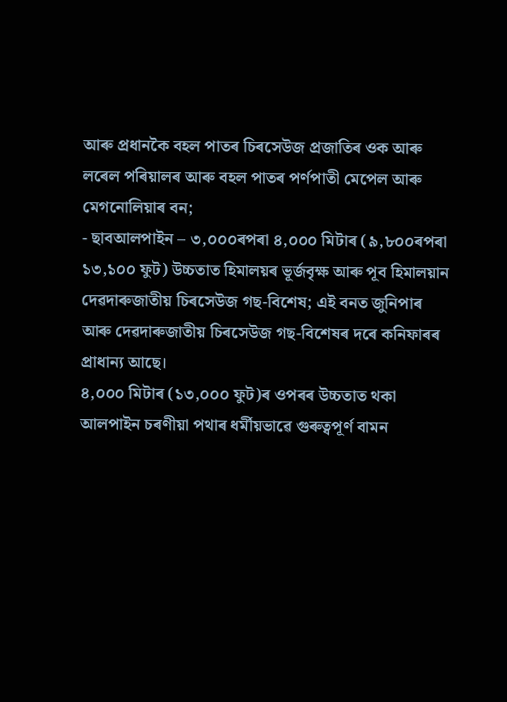আৰু প্ৰধানকৈ বহল পাতৰ চিৰসেউজ প্ৰজাতিৰ ওক আৰু লৰেল পৰিয়ালৰ আৰু বহল পাতৰ পৰ্ণপাতী মেপেল আৰু মেগনোলিয়াৰ বন;
- ছাবআলপাইন – ৩,০০০ৰপৰা ৪,০০০ মিটাৰ (৯,৮০০ৰপৰা ১৩,১০০ ফুট) উচ্চতাত হিমালয়ৰ ভূৰ্জবৃক্ষ আৰু পূব হিমালয়ান দেৱদাৰুজাতীয় চিৰসেউজ গছ-বিশেষ; এই বনত জুনিপাৰ আৰু দেৱদাৰুজাতীয় চিৰসেউজ গছ-বিশেষৰ দৰে কনিফাৰৰ প্ৰাধান্য আছে।
৪,০০০ মিটাৰ (১৩,০০০ ফুট)ৰ ওপৰৰ উচ্চতাত থকা আলপাইন চৰণীয়া পথাৰ ধৰ্মীয়ভাৱে গুৰুত্বপূৰ্ণ বামন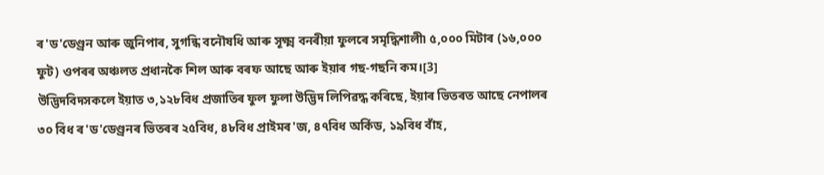ৰ'ড'ডেণ্ড্ৰন আৰু জুনিপাৰ, সুগন্ধি বনৌষধি আৰু সূক্ষ্ম বনৰীয়া ফুলৰে সমৃদ্ধিশালী৷ ৫,০০০ মিটাৰ (১৬,০০০ ফুট) ওপৰৰ অঞ্চলত প্ৰধানকৈ শিল আৰু বৰফ আছে আৰু ইয়াৰ গছ-গছনি কম।[3]
উদ্ভিদবিদসকলে ইয়াত ৩,১২৮বিধ প্ৰজাতিৰ ফুল ফুলা উদ্ভিদ লিপিৱদ্ধ কৰিছে, ইয়াৰ ভিতৰত আছে নেপালৰ ৩০ বিধ ৰ'ড'ডেণ্ড্ৰনৰ ভিতৰৰ ২৫বিধ, ৪৮বিধ প্ৰাইমৰ'জ, ৪৭বিধ অৰ্কিড, ১৯বিধ বাঁহ,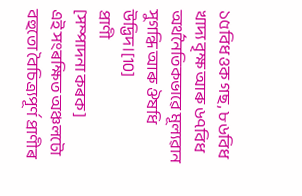১৫বিধ ওক গছ, ৮৬বিধ খাদ্য বৃক্ষ আৰু ৬৭বিধ অৰ্থনৈতিকভাৱে মূল্যৱান সুগন্ধি আৰু ঔষধি উদ্ভিদ।[10]
প্ৰাণী
[সম্পাদনা কৰক]
এই সংৰক্ষিত অঞ্চলটো বহুতো বৈচিত্ৰ্যপূৰ্ণ প্ৰাণীৰ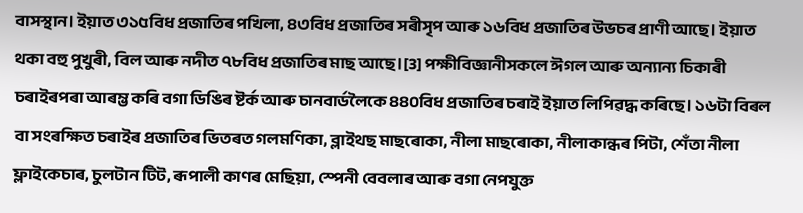বাসস্থান। ইয়াত ৩১৫বিধ প্ৰজাতিৰ পখিলা, ৪৩বিধ প্ৰজাতিৰ সৰীসৃপ আৰু ১৬বিধ প্ৰজাতিৰ উভচৰ প্ৰাণী আছে। ইয়াত থকা বহু পুখুৰী, বিল আৰু নদীত ৭৮বিধ প্ৰজাতিৰ মাছ আছে।[3] পক্ষীবিজ্ঞানীসকলে ঈগল আৰু অন্যান্য চিকাৰী চৰাইৰপৰা আৰম্ভ কৰি বগা ডিঙিৰ ষ্টৰ্ক আৰু চানবাৰ্ডলৈকে ৪৪০বিধ প্ৰজাতিৰ চৰাই ইয়াত লিপিৱদ্ধ কৰিছে। ১৬টা বিৰল বা সংৰক্ষিত চৰাইৰ প্ৰজাতিৰ ভিতৰত গলমণিকা, ব্লাইথছ মাছৰোকা, নীলা মাছৰোকা, নীলাকান্ধৰ পিটা, শেঁতা নীলা ফ্লাইকেচাৰ, চুলটান টিট, ৰূপালী কাণৰ মেছিয়া, স্পেনী বেবলাৰ আৰু বগা নেপযুক্ত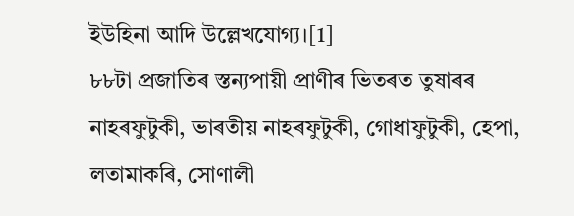ইউহিনা আদি উল্লেখযোগ্য।[1]
৮৮টা প্ৰজাতিৰ স্তন্যপায়ী প্ৰাণীৰ ভিতৰত তুষাৰৰ নাহৰফুটুকী, ভাৰতীয় নাহৰফুটুকী, গোধাফুটুকী, হেপা, লতামাকৰি, সোণালী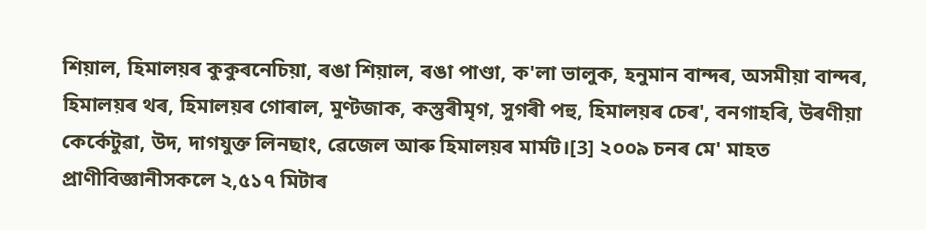শিয়াল, হিমালয়ৰ কুকুৰনেচিয়া, ৰঙা শিয়াল, ৰঙা পাণ্ডা, ক'লা ভালুক, হনুমান বান্দৰ, অসমীয়া বান্দৰ, হিমালয়ৰ থৰ, হিমালয়ৰ গোৰাল, মুণ্টজাক, কস্তুৰীমৃগ, সুগৰী পহু, হিমালয়ৰ চেৰ', বনগাহৰি, উৰণীয়া কেৰ্কেটুৱা, উদ, দাগযুক্ত লিনছাং, ৱেজেল আৰু হিমালয়ৰ মাৰ্মট।[3] ২০০৯ চনৰ মে' মাহত প্ৰাণীবিজ্ঞানীসকলে ২,৫১৭ মিটাৰ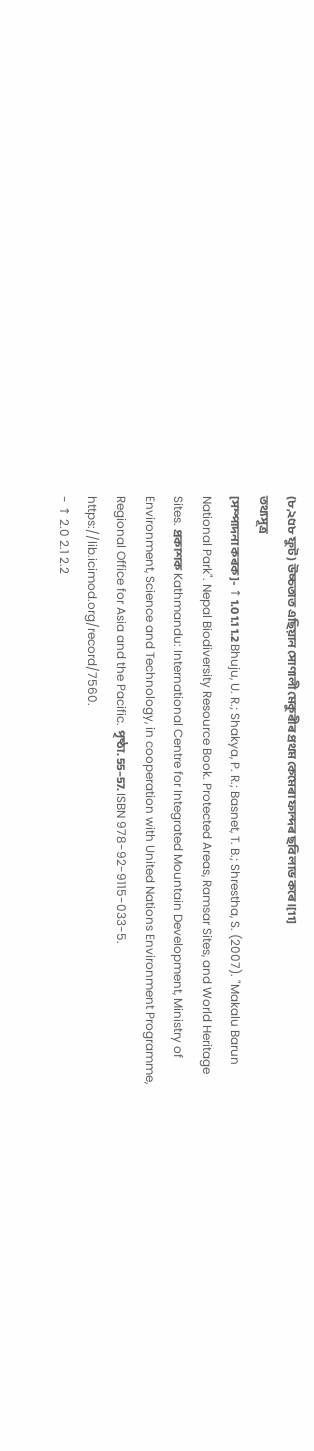(৮,২৫৮ ফুট) উচ্চতাত এছিয়ান সোণালী মেকুৰীৰ প্ৰথম কেমেৰা ফান্দৰ ছবি লাভ কৰে।[11]
তথ্যসূত্ৰ
[সম্পাদনা কৰক]- ↑ 1.0 1.1 1.2 Bhuju, U. R.; Shakya, P. R.; Basnet, T. B.; Shrestha, S. (2007). "Makalu Barun National Park". Nepal Biodiversity Resource Book. Protected Areas, Ramsar Sites, and World Heritage Sites. প্ৰকাশক Kathmandu: International Centre for Integrated Mountain Development, Ministry of Environment, Science and Technology, in cooperation with United Nations Environment Programme, Regional Office for Asia and the Pacific. পৃষ্ঠা. 55–57. ISBN 978-92-9115-033-5. https://lib.icimod.org/record/7560.
- ↑ 2.0 2.1 2.2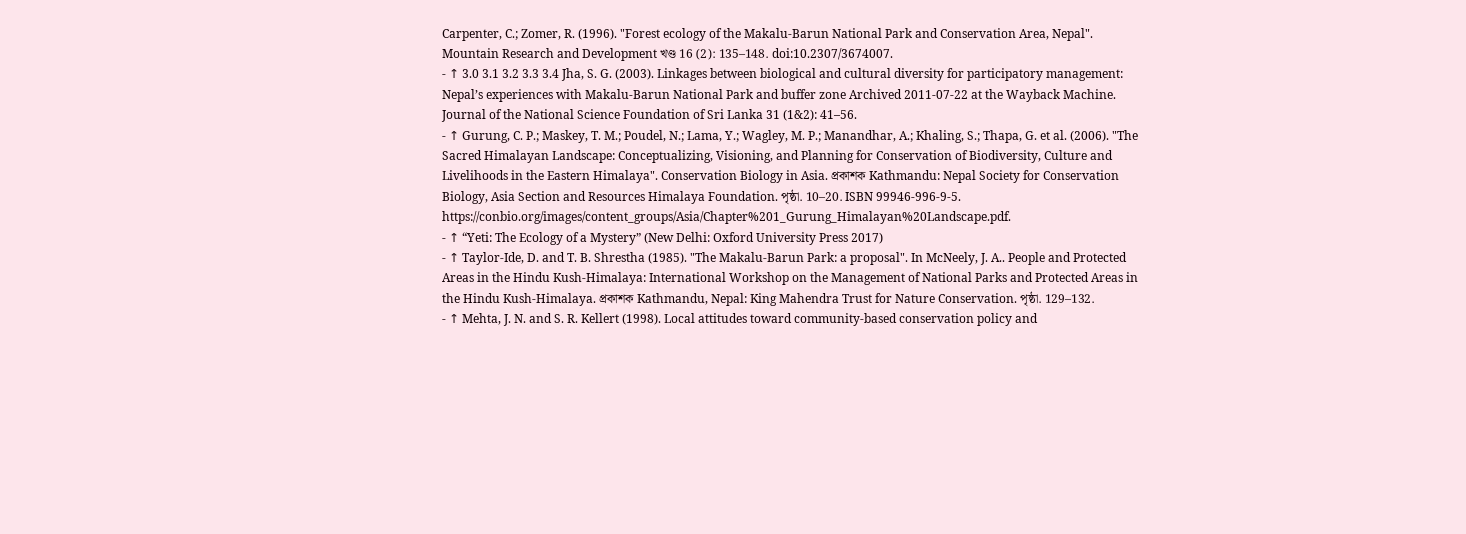Carpenter, C.; Zomer, R. (1996). "Forest ecology of the Makalu-Barun National Park and Conservation Area, Nepal". Mountain Research and Development খণ্ড 16 (2): 135–148. doi:10.2307/3674007.
- ↑ 3.0 3.1 3.2 3.3 3.4 Jha, S. G. (2003). Linkages between biological and cultural diversity for participatory management: Nepal’s experiences with Makalu-Barun National Park and buffer zone Archived 2011-07-22 at the Wayback Machine. Journal of the National Science Foundation of Sri Lanka 31 (1&2): 41–56.
- ↑ Gurung, C. P.; Maskey, T. M.; Poudel, N.; Lama, Y.; Wagley, M. P.; Manandhar, A.; Khaling, S.; Thapa, G. et al. (2006). "The Sacred Himalayan Landscape: Conceptualizing, Visioning, and Planning for Conservation of Biodiversity, Culture and Livelihoods in the Eastern Himalaya". Conservation Biology in Asia. প্ৰকাশক Kathmandu: Nepal Society for Conservation Biology, Asia Section and Resources Himalaya Foundation. পৃষ্ঠা. 10–20. ISBN 99946-996-9-5. https://conbio.org/images/content_groups/Asia/Chapter%201_Gurung_Himalayan%20Landscape.pdf.
- ↑ “Yeti: The Ecology of a Mystery” (New Delhi: Oxford University Press 2017)
- ↑ Taylor-Ide, D. and T. B. Shrestha (1985). "The Makalu-Barun Park: a proposal". In McNeely, J. A.. People and Protected Areas in the Hindu Kush-Himalaya: International Workshop on the Management of National Parks and Protected Areas in the Hindu Kush-Himalaya. প্ৰকাশক Kathmandu, Nepal: King Mahendra Trust for Nature Conservation. পৃষ্ঠা. 129–132.
- ↑ Mehta, J. N. and S. R. Kellert (1998). Local attitudes toward community-based conservation policy and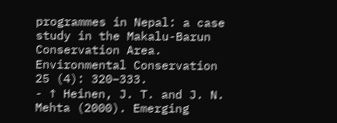programmes in Nepal: a case study in the Makalu-Barun Conservation Area. Environmental Conservation 25 (4): 320–333.
- ↑ Heinen, J. T. and J. N. Mehta (2000). Emerging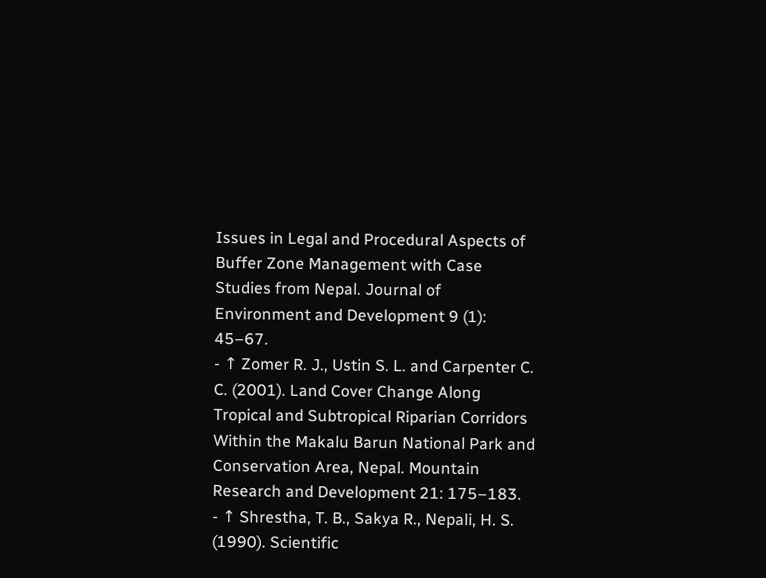Issues in Legal and Procedural Aspects of Buffer Zone Management with Case Studies from Nepal. Journal of Environment and Development 9 (1): 45–67.
- ↑ Zomer R. J., Ustin S. L. and Carpenter C. C. (2001). Land Cover Change Along Tropical and Subtropical Riparian Corridors Within the Makalu Barun National Park and Conservation Area, Nepal. Mountain Research and Development 21: 175–183.
- ↑ Shrestha, T. B., Sakya R., Nepali, H. S. (1990). Scientific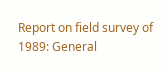Report on field survey of 1989: General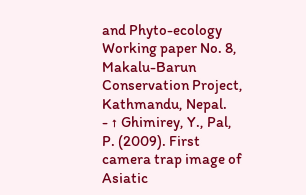and Phyto-ecology Working paper No. 8, Makalu-Barun Conservation Project, Kathmandu, Nepal.
- ↑ Ghimirey, Y., Pal, P. (2009). First camera trap image of Asiatic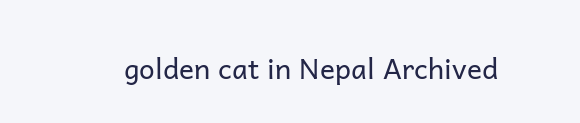golden cat in Nepal Archived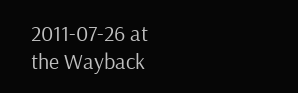2011-07-26 at the Wayback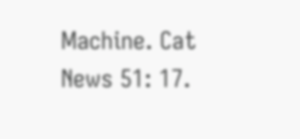Machine. Cat News 51: 17.